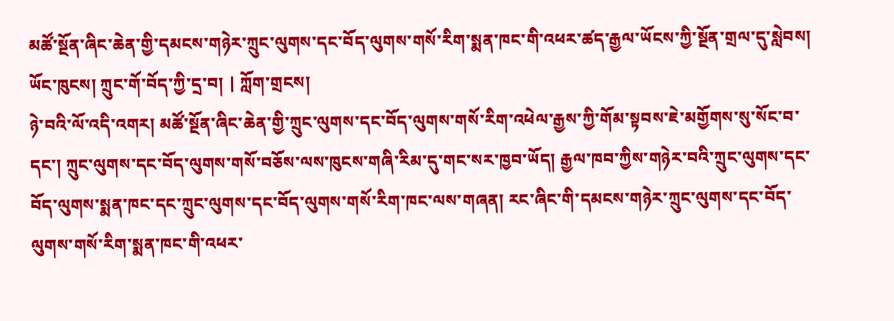མཚོ་སྔོན་ཞིང་ཆེན་གྱི་དམངས་གཉེར་ཀྲུང་ལུགས་དང་བོད་ལུགས་གསོ་རིག་སྨན་ཁང་གི་འཕར་ཚད་རྒྱལ་ཡོངས་ཀྱི་སྔོན་གྲལ་དུ་སླེབས།
ཡོང་ཁུངས། ཀྲུང་གོ་བོད་ཀྱི་དྲ་བ། | ཀློག་གྲངས།
ཉེ་བའི་ལོ་འདི་འགར། མཚོ་སྔོན་ཞིང་ཆེན་གྱི་ཀྲུང་ལུགས་དང་བོད་ལུགས་གསོ་རིག་འཕེལ་རྒྱས་ཀྱི་གོམ་སྟབས་ཇེ་མགྱོགས་སུ་སོང་བ་དང་། ཀྲུང་ལུགས་དང་བོད་ལུགས་གསོ་བཅོས་ལས་ཁུངས་གཞི་རིམ་དུ་གང་སར་ཁྱབ་ཡོད། རྒྱལ་ཁབ་ཀྱིས་གཉེར་བའི་ཀྲུང་ལུགས་དང་བོད་ལུགས་སྨན་ཁང་དང་ཀྲུང་ལུགས་དང་བོད་ལུགས་གསོ་རིག་ཁང་ལས་གཞན། རང་ཞིང་གི་དམངས་གཉེར་ཀྲུང་ལུགས་དང་བོད་ལུགས་གསོ་རིག་སྨན་ཁང་གི་འཕར་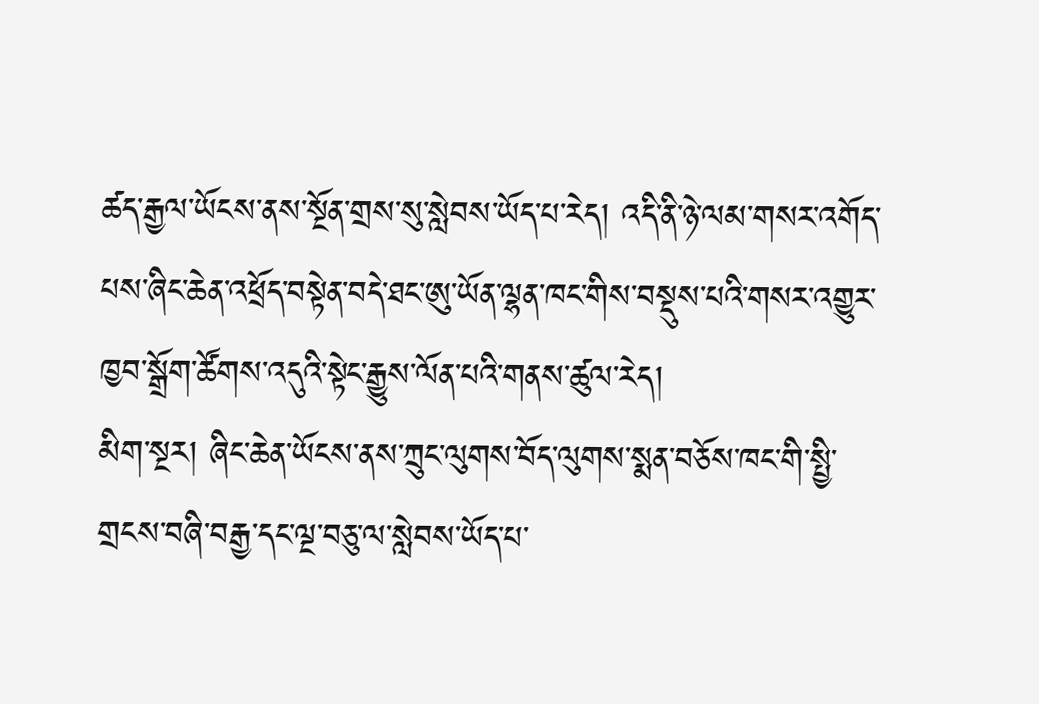ཚད་རྒྱལ་ཡོངས་ནས་སྔོན་གྲས་སུ་སླེབས་ཡོད་པ་རེད། འདི་ནི་ཉེ་ལམ་གསར་འགོད་པས་ཞིང་ཆེན་འཕྲོད་བསྟེན་བདེ་ཐང་ཨུ་ཡོན་ལྷན་ཁང་གིས་བསྡུས་པའི་གསར་འགྱུར་ཁྱབ་སྒྲོག་ཚོགས་འདུའི་སྟེང་རྒྱུས་ལོན་པའི་གནས་ཚུལ་རེད།
མིག་སྔར། ཞིང་ཆེན་ཡོངས་ནས་ཀྲུང་ལུགས་བོད་ལུགས་སྨན་བཅོས་ཁང་གི་སྤྱི་གྲངས་བཞི་བརྒྱ་དང་ལྔ་བཅུ་ལ་སླེབས་ཡོད་པ་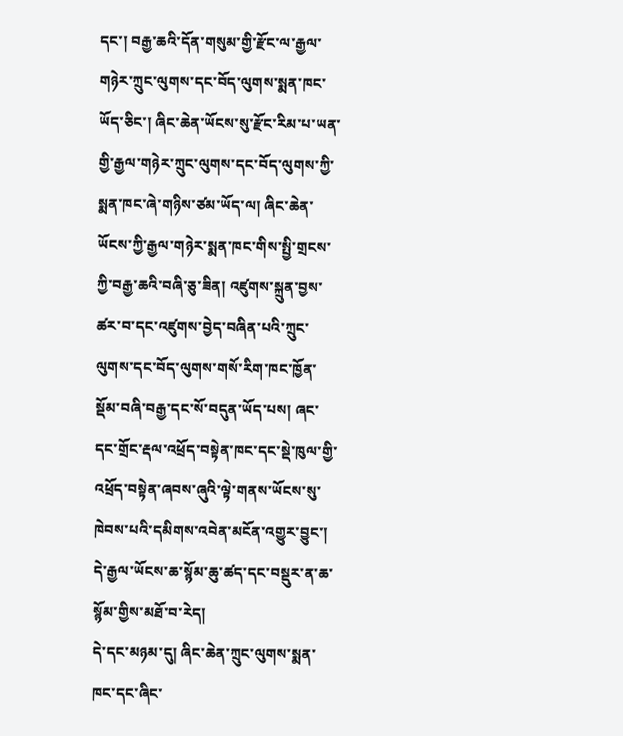དང་། བརྒྱ་ཆའི་དོན་གསུམ་གྱི་རྫོང་ལ་རྒྱལ་གཉེར་ཀྲུང་ལུགས་དང་བོད་ལུགས་སྨན་ཁང་ཡོད་ཅིང་། ཞིང་ཆེན་ཡོངས་སུ་རྫོང་རིམ་པ་ཡན་གྱི་རྒྱལ་གཉེར་ཀྲུང་ལུགས་དང་བོད་ལུགས་ཀྱི་སྨན་ཁང་ཞེ་གཉིས་ཙམ་ཡོད་ལ། ཞིང་ཆེན་ཡོངས་ཀྱི་རྒྱལ་གཉེར་སྨན་ཁང་གིས་སྤྱི་གྲངས་ཀྱི་བརྒྱ་ཆའི་བཞི་ཅུ་ཟིན། འཛུགས་སྐྲུན་བྱས་ཚར་བ་དང་འཛུགས་བྱེད་བཞིན་པའི་ཀྲུང་ལུགས་དང་བོད་ལུགས་གསོ་རིག་ཁང་ཁྱོན་སྡོམ་བཞི་བརྒྱ་དང་སོ་བདུན་ཡོད་པས། ཞང་དང་གྲོང་རྡལ་འཕྲོད་བསྟེན་ཁང་དང་སྡེ་ཁུལ་གྱི་འཕྲོད་བསྟེན་ཞབས་ཞུའི་ལྟེ་གནས་ཡོངས་སུ་ཁེབས་པའི་དམིགས་འབེན་མངོན་འགྱུར་བྱུང་། དེ་རྒྱལ་ཡོངས་ཆ་སྙོམ་ཆུ་ཚད་དང་བསྡུར་ན་ཆ་སྙོམ་གྱིས་མཐོ་བ་རེད།
དེ་དང་མཉམ་དུ། ཞིང་ཆེན་ཀྲུང་ལུགས་སྨན་ཁང་དང་ཞིང་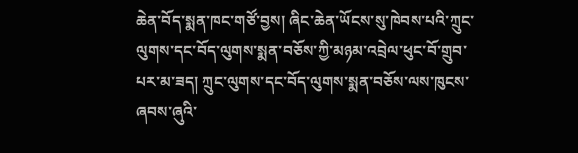ཆེན་བོད་སྨན་ཁང་གཙོ་བྱས། ཞིང་ཆེན་ཡོངས་སུ་ཁེབས་པའི་ཀྲུང་ལུགས་དང་བོད་ལུགས་སྨན་བཅོས་ཀྱི་མཉམ་འབྲེལ་ཕུང་བོ་གྲུབ་པར་མ་ཟད། ཀྲུང་ལུགས་དང་བོད་ལུགས་སྨན་བཅོས་ལས་ཁུངས་ཞབས་ཞུའི་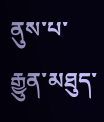ནུས་པ་རྒྱུན་མཐུད་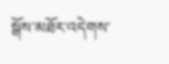སྒོས་མཐོར་འདེགས་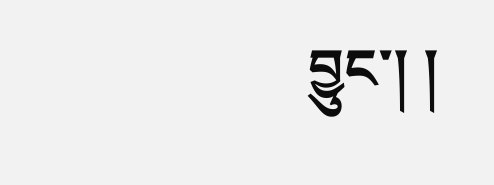བྱུང་། །